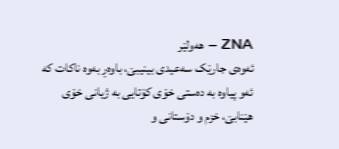ZNA – ھەولێر
ئەوەی جارێک سەعیدی بینیبێ، باوەڕ بەوە ناکات کە ئەو پیاوە بە دەستی خۆی کۆتایی بە ژیانی خۆی ھێنابێ، خزم و دۆستانی و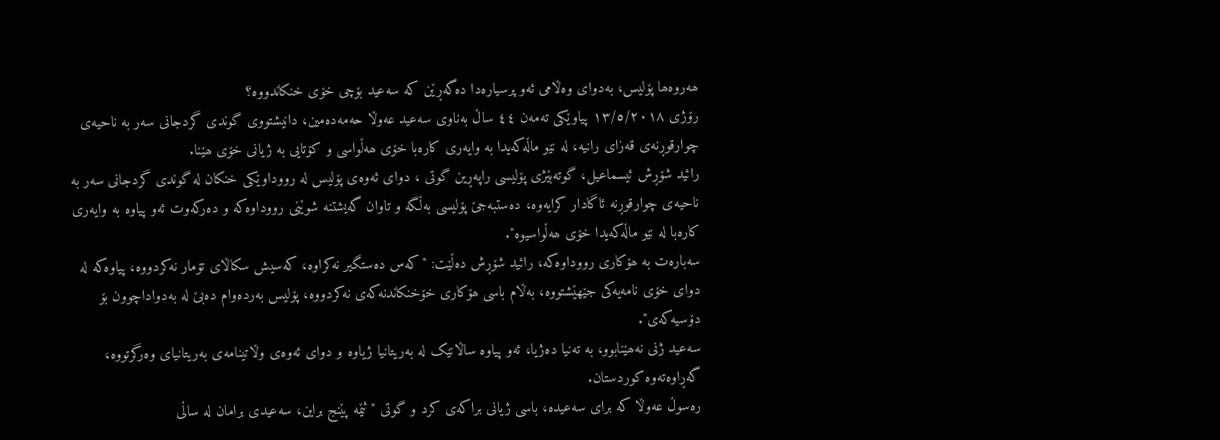ھەروەھا پۆلیس، بەدوای وەڵامی ئەو پرسیارەدا دەگەڕێن کە سەعید بۆچی خۆی خنکاندووە؟
رۆژی ١٣/٥/٢٠١٨ پیاوێکی تەمەن ٤٤ ساڵ بەناوی سەعید عەوڵا حەمەدەمین، دانیشتووی گوندی گردجانی سەر بە ناحیەی چوارقوڕنەی قەزای رانیە، لە نێو ماڵەکەیدا بە وایەری کارەبا خۆی ھەڵواسی و کۆتایی بە ژیانی خۆی ھێنا.
رائید شۆڕش ئیسماعیل، گوتەبێژی پۆلیسی راپەڕین گوتی ، دوای ئەوەی پۆلیس لە رووداوێکی خنکان لە گوندی گردجانی سەر بە ناحیەی چوارقوڕنە ئاگادار کرایەوە، دەستبەجێ پۆلیسی بەڵگە و تاوان گەیشتنە شوێنی رووداوەکە و دەرکەوت ئەو پیاوە بە وایەری کارەبا لە نێو ماڵەکەیدا خۆی ھەڵواسیوە".
سەبارەت بە ھۆکاری رووداوەکە، رائید شۆڕش دەڵێت: "کەس دەستگیر نەکراوە، کەسیش سکاڵای تۆمار نەکردووە، پیاوەکە لە دوای خۆی نامەیەکی جێھێشتووە، بەڵام باسی ھۆکاری خۆخنکاندنەکەی نەکردووە، پۆلیس بەردەوام دەبێ لە بەدواداچوون بۆ دۆسیەکەی".
سەعید ژنی نەھێنابوو، بە تەنیا دەژیا، ئەو پیاوە ساڵانێک لە بەریتانیا ژیاوە و دوای ئەوەی وڵاتینامەی بەریتانیای وەرگرتووە، گەڕاوەتەوە کوردستان.
رەسوڵ عەوڵا کە برای سەعیدە، باسی ژیانی براکەی کرد و گوتی "ئێمە پێنج براین، سەعیدی برامان لە ساڵی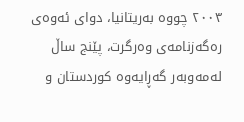٢٠٠٣ چووە بەریتانیا، دوای ئەوەی رەگەزنامەی وەرگرت، پێنج ساڵ لەمەوبەر گەڕایەوە کوردستان و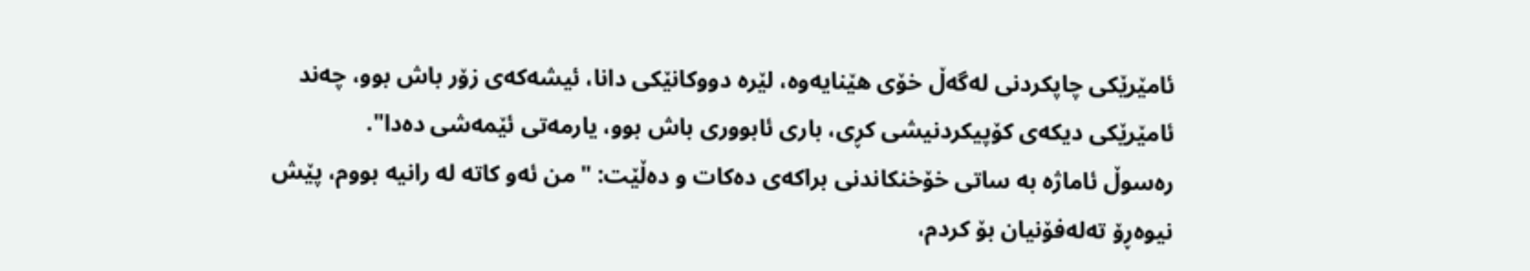ئامێرێکی چاپکردنی لەگەڵ خۆی ھێنایەوە، لێرە دووکانێکی دانا، ئیشەکەی زۆر باش بوو، چەند ئامێرێکی دیکەی کۆپیکردنیشی کڕی، باری ئابووری باش بوو، یارمەتی ئێمەشی دەدا".
رەسوڵ ئاماژە بە ساتی خۆخنکاندنی براکەی دەکات و دەڵێت: "من ئەو کاتە لە رانیە بووم، پێش نیوەڕۆ تەلەفۆنیان بۆ کردم،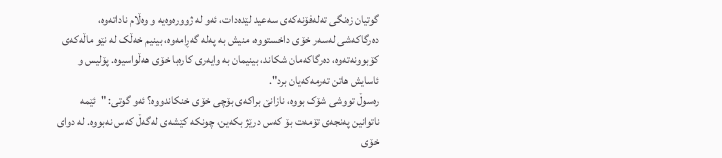گوتیان زەنگی تەلەفۆنەکەی سەعید لێدەدات، ئەو لە ژوورەوەیە و وەڵام ناداتەوە، دەرگاکەشی لەسەر خۆی داخستووە، منیش بە پەلە گەڕامەوە، بینیم خەڵک لە نێو ماڵەکەی کۆبوونەتەوە، دەرگاکەمان شکاند، بینیمان بە وایەری کارەبا خۆی ھەڵواسیوە. پۆلیس و ئاسایش ھاتن تەرمەکەیان برد".
رەسوڵ تووشی شۆک بووە، نازانێ براکەی بۆچی خۆی خنکاندووە؟ ئەو گوتی: "ئێمە ناتوانین پەنجەی تۆمەت بۆ کەس درێژ بکەین، چونکە کێشەی لەگەڵ کەس نەبووە. لە دوای خۆی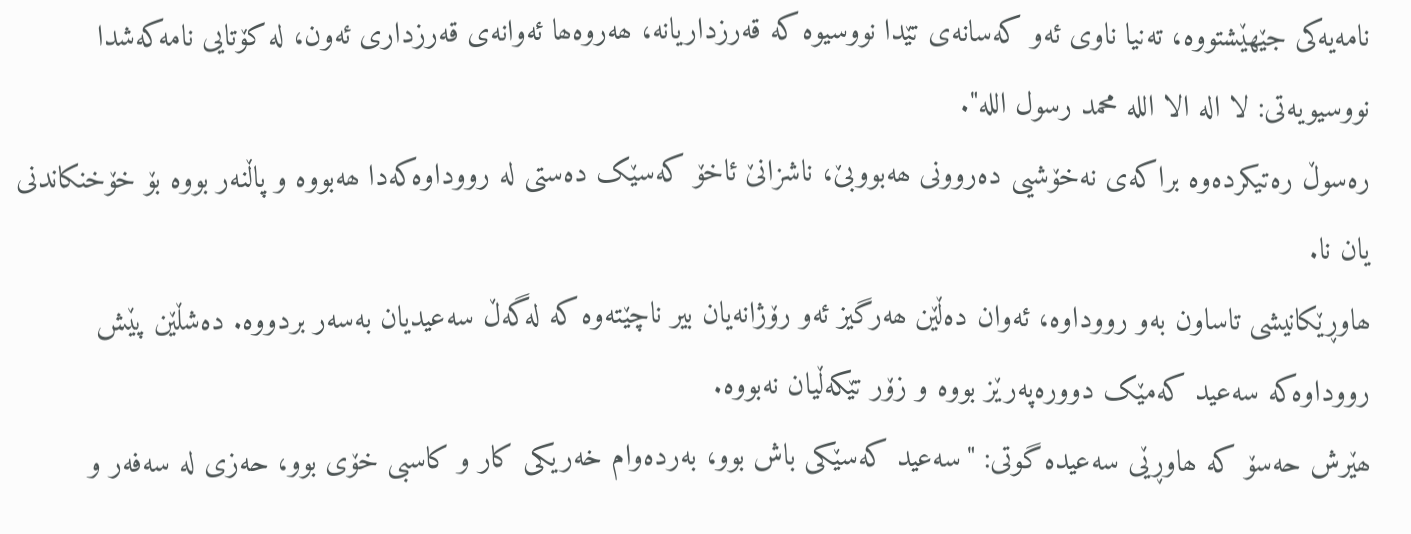نامەیەکی جێھێشتووە، تەنیا ناوی ئەو کەسانەی تێدا نووسیوە کە قەرزداریانە، ھەروەھا ئەوانەی قەرزداری ئەون، لە کۆتایی نامەکەشدا نووسیویەتی: لا الە الا اللە محمد رسول اللە".
رەسوڵ رەتیکردەوە براکەی نەخۆشیی دەروونی ھەبووبێ، ناشزانێ ئاخۆ کەسێک دەستی لە رووداوەکەدا ھەبووە و پاڵنەر بووە بۆ خۆخنکاندنی یان نا.
ھاوڕێکانیشی تاساون بەو رووداوە، ئەوان دەڵێن ھەرگیز ئەو رۆژانەیان بیر ناچێتەوە کە لەگەڵ سەعیدیان بەسەر بردووە. دەشڵێن پێش رووداوەکە سەعید کەمێک دوورەپەرێز بووە و زۆر تێکەڵیان نەبووە.
ھێرش حەسۆ کە ھاوڕێی سەعیدە گوتی: "سەعید کەسێکی باش بوو، بەردەوام خەریکی کار و کاسبی خۆی بوو، حەزی لە سەفەر و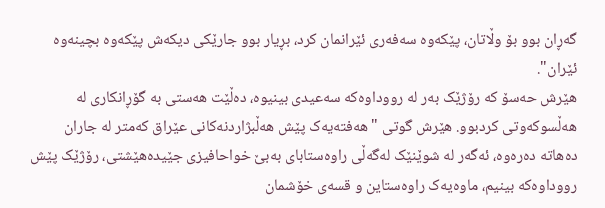گەڕان بوو بۆ وڵاتان، پێکەوە سەفەری ئێرانمان کرد، بڕیار بوو جارێکی دیکەش پێکەوە بچینەوە ئێران".
ھێرش حەسۆ کە رۆژێک بەر لە رووداوەکە سەعیدی بینیوە، دەڵێت ھەستی بە گۆڕانکاری لە ھەڵسوکەوتی کردبوو. ھێرش گوتی "ھەفتەیەک پێش ھەڵبژاردنەکانی عێراق کەمتر لە جاران دەھاتە دەرەوە، ئەگەر لە شوێنێک لەگەڵی راوەستابای بەبێ خواحافیزی جێیدەھێشتی، رۆژێک پێش رووداوەکە بینیم، ماوەیەک راوەستاین و قسەی خۆشمان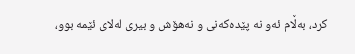کرد، بەڵام ئەو نە پێدەکەنی و نەھۆش و بیری لەلای ئێمە بوو،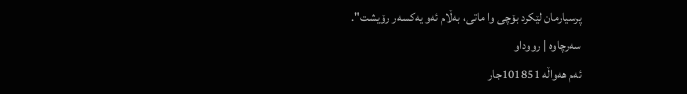پرسیارمان لێکرد بۆچی وا ماتی، بەڵام ئەو یەکسەر رۆیشت".
سەرچاوە | رووداو
ئەم هەواڵە 101851جار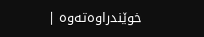خوێندراوەتەوە |